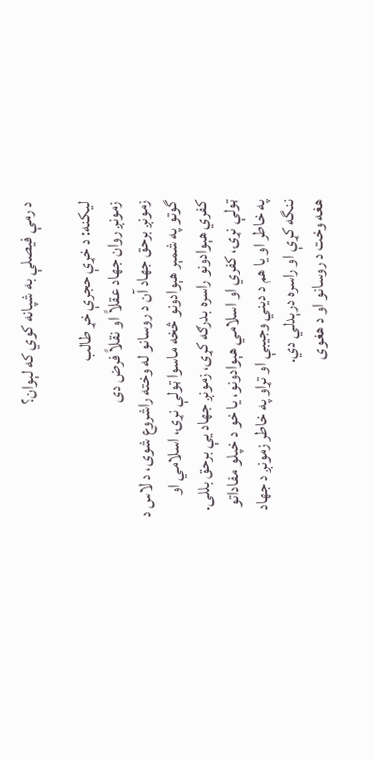د رمې فیصلې به شپانه کوي که لېوان؟

لیکنه: د خړې حجرې خړ طالب
زمونږ روان جهاد عقلاً او نقلاً فرض دی
زمونږ برحق جهاد آن د روسانو له وخته راشروع شوی، د لاس د گوتو په شمېر هېوادونو څخه ماسوا ټولې نړۍ، اسلامي او کفري هېوادونو راسره بدرګه کړی، زمونږ جهاد یې برحق بللی.
ټولې نړۍ، کفري او اسلامي هېوادونو، یا خو د خپلو مفاداتو په خاطر او یا هم د دیني وجیبې او تړاو په خاطر زمونږ د جهاد ننگه کړې او راسره درېدلي دي.
هغه وخت د روسانو او د هغوی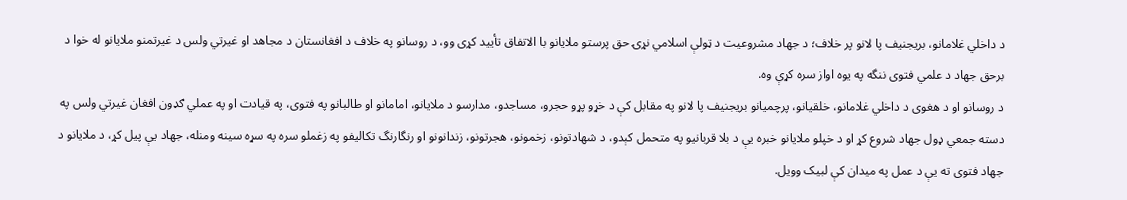د داخلي غلامانو، بریجنیف پا لانو پر خلاف؛ د جهاد مشروعیت د ټولې اسلامي نړۍ حق پرستو ملایانو با الاتفاق تأیید کړی وو، د روسانو په خلاف د افغانستان د مجاهد او غیرتي ولس د غیرتمنو ملایانو له خوا د برحق جهاد د علمي فتوی ننگه په یوه اواز سره کړې وه.
د روسانو او د هغوی د داخلي غلامانو، خلقیانو، پرچمیانو بریجنیف پا لانو په مقابل کې د خړو پړو حجرو، مساجدو، مدارسو د ملایانو، امامانو او طالبانو په فتوی، په قیادت او په عملي ګډون افغان غیرتي ولس په دسته جمعي ډول جهاد شروع کړ او د خپلو ملایانو خبره یې د بلا قربانیو په متحمل کېدو، د شهادتونو، زخمونو، هجرتونو، زندانونو او رنگارنگ تکالیفو په زغملو سره په سړه سینه ومنله، جهاد یې پیل کړ، د ملایانو د جهاد فتوی ته یې د عمل په میدان کې لبیک وویل.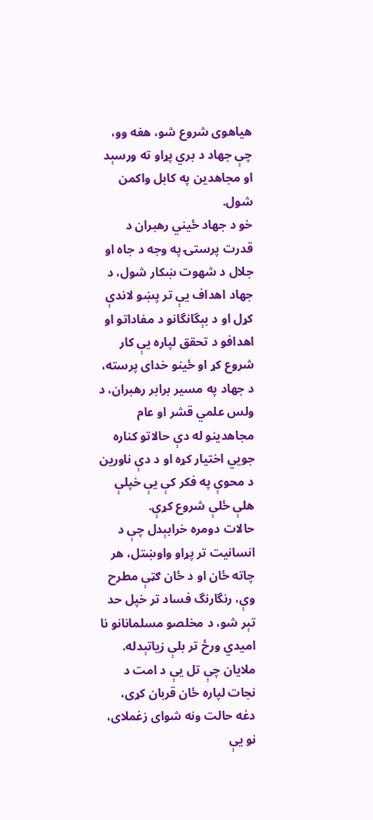هیاهوی شروع شو، هغه وو، چې جهاد د بري پړاو ته ورسېد او مجاهدین په کابل واکمن شول.
خو د جهاد ځیني رهبران د قدرت پرستۍ په وجه د جاه او جلال د شهوت ښکار شول، د جهاد اهداف یې تر پښو لاندې کړل او د بېگانگانو د مفاداتو او اهدافو د تحقق لپاره یې کار شروع کړ او ځینو خدای پرسته، د جهاد په مسیر برابر رهبران، د ولس علمي قشر او عام مجاهدینو له دې حالاتو کناره جویي اختیار کړه او د دې ناورین د محوې په فکر کې یې خپلې هلې ځلې شروع کړې.
حالات دومره خرابېدل چې د انسانیت تر پړاو واوښتل، هر چاته ځان او د ځان ګټې مطرح وې، رنگارنگ فساد تر خپل حد تېر شو، د مخلصو مسلمانانو نا امیدي ورځ تر بلې زیاتېدله.
ملایان چې تل یې د امت د نجات لپاره ځان قربان کړی، دغه حالت ونه شوای زغملای، نو یې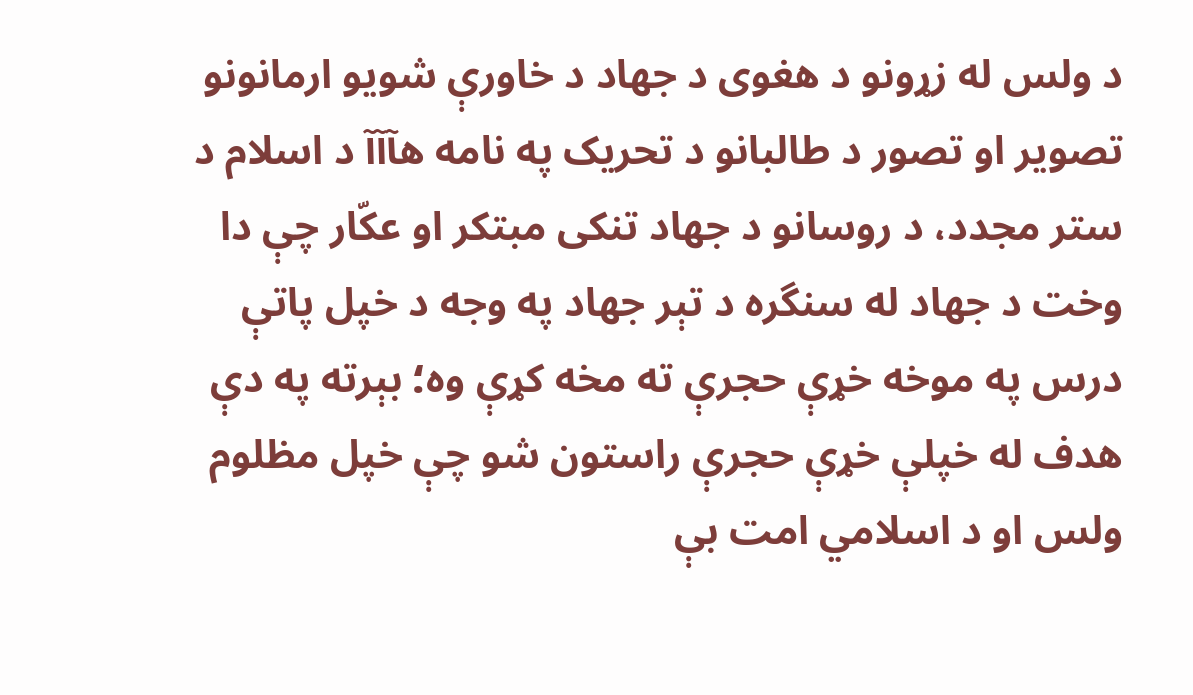د ولس له زړونو د هغوی د جهاد د خاورې شویو ارمانونو تصویر او تصور د طالبانو د تحریک په نامه هآآآ د اسلام د ستر مجدد، د روسانو د جهاد تنکی مبتکر او عکّار چې دا وخت د جهاد له سنگره د تېر جهاد په وجه د خپل پاتې درس په موخه خړې حجرې ته مخه کړې وه؛ بېرته په دې هدف له خپلې خړې حجرې راستون شو چې خپل مظلوم ولس او د اسلامي امت بې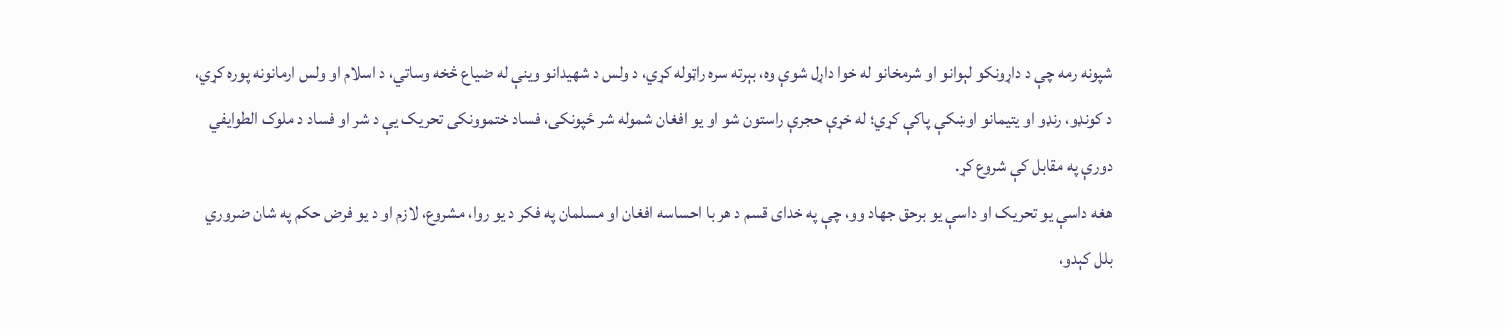شپونه رمه چې د داړونکو لېوانو او شرمخانو له خوا داړل شوې وه، بېرته سره راټوله کړي، د ولس د شهیدانو وینې له ضیاع څخه وساتي، د اسلام او ولس ارمانونه پوره کړي، د کونډو، رنډو او یتیمانو اوښکې پاکې کړي؛ له خړې حجرې راستون شو او یو افغان شموله شر ځپونکی، فساد ختموونکی تحریک یې د شر او فساد د ملوک الطوایفي دورې په مقابل کې شروع کړ.
هغه داسې یو تحریک او داسې یو برحق جهاد وو، چې په خدای قسم د هر با احساسه افغان او مسلمان په فکر د یو روا، مشروع، لازم او د یو فرض حکم په شان ضروري بلل کېدو،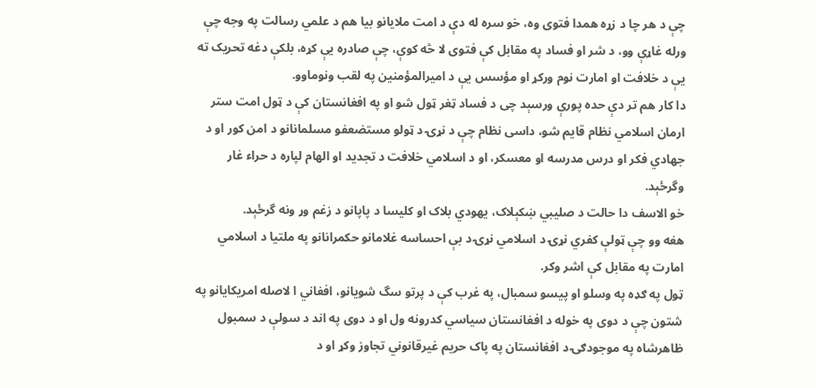چې د هر چا د زړه همدا فتوی وه، خو سره له دې د امت ملایانو بیا هم د علمي رسالت په وجه چې ورله غاړې وو، د شر او فساد په مقابل کې فتوی لا څه کوې، چې صادره یې کړه، بلکې دغه تحریک ته یې د خلافت او امارت نوم ورکړ او مؤسس یې د امیرالمؤمنین په لقب ونوماوو.
دا کار هم تر دې حده پورې ورسېد چی د فساد ټغر ټول شو او په افغانستان کې د ټول امت ستر ارمان اسلامي نظام قایم شو، داسی نظام چې د نړۍ د ټولو مستضعفو مسلمانانو د امن کور او د جهادي فکر او درس مدرسه او معسکر، او د اسلامي خلافت د تجدید او الهام لپاره د حراء غار وگرځېد.
خو الاسف دا حالت د صلیبي ښکېلاک، یهودي بلاک او کلیسا د پاپانو د زغم وړ ونه گرځېد.
هغه وو چې ټولې کفري نړۍ د اسلامي نړۍ د بې احساسه غلامانو حکمرانانو په ملتیا د اسلامي امارت په مقابل کې اشر وکر.
ټول په ګډه په وسلو او پیسو سمبال، په غرب کې د پرتو سگ شویانو، افغاني ا لاصله امریکایانو په شتون چې د دوی په خوله د افغانستان سیاسي کدرونه ول او د دوی په اند د سولې د سمبول ظاهرشاه په موجودګۍ د افغانستان په پاک حریم غیرقانوني تجاوز وکړ او د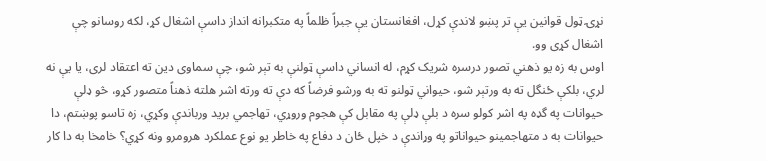نړۍ ټول قوانین یې تر پښو لاندې کړل، افغانستان یې جبراً ظلماً په متکبرانه انداز داسې اشغال کړ، لکه روسانو چې اشغال کړی وو.
اوس به زه یو ذهني تصور درسره شریک کړم، له انساني داسې ټولنې به تېر شو، چې سماوی دین ته اعتقاد لری، یا یې نه لري، بلکې ځنگل ته به ورتېر شو، حیواني ټولنو ته به ورشو فرضاً که دې ته ورته اشر هلته ذهناً متصور کړو، څو ډلې حیوانات په گډه په اشر کولو سره د بلې ډلې په مقابل کې هجوم وروړي، تهاجمي برید ورباندې وکړي، زه تاسو پوښتم، دا حیوانات به د متهاجمینو حیواناتو په وړاندې د خپل ځان د دفاع په خاطر یو نوع عملکرد هرومرو ونه کړي؟ خامخا به دا کار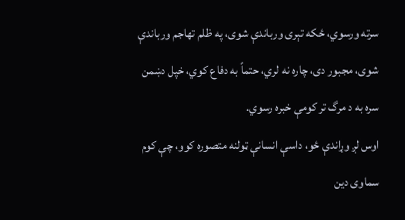سرته ورسوي، ځکه تېری ورباندې شوی، په ظلم تهاجم ورباندې شوی، مجبور دی، چاره نه لري، حتماً به دفاع کوي، خپل دښمن سره به د مرگ تر کومې خبره رسوي.
اوس لږ وړاندې ځو، داسې انسانې ټولنه متصوره کوو، چې کوم سماوی دین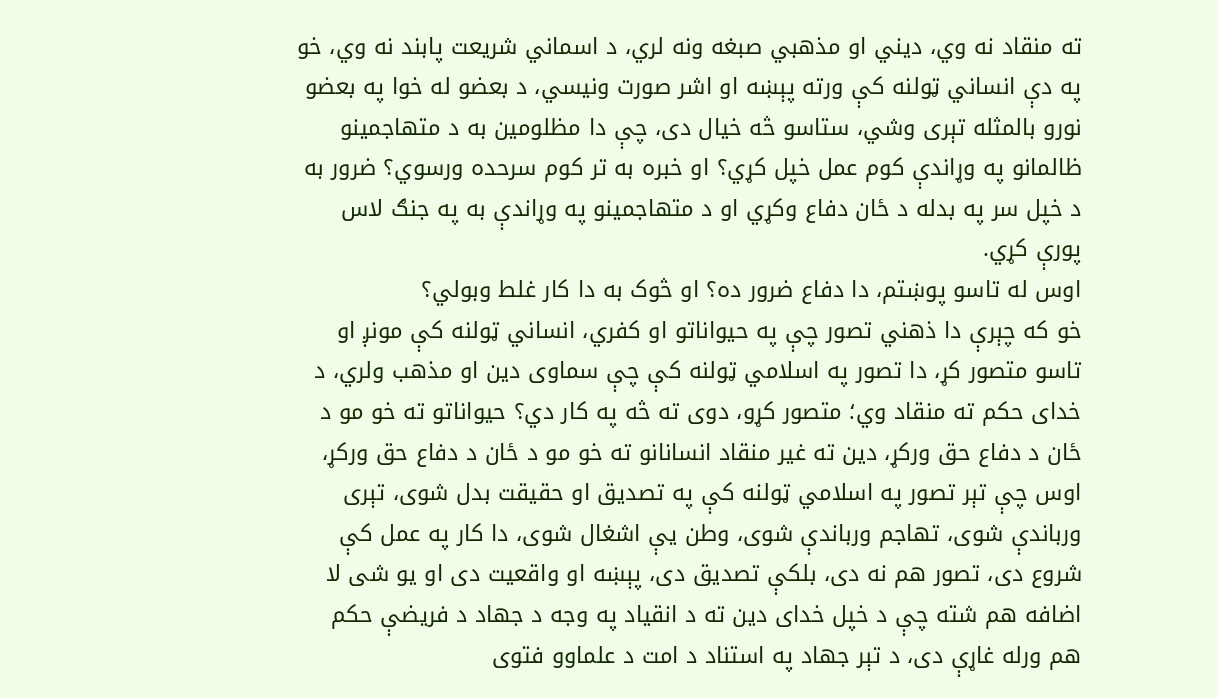ته منقاد نه وي، دیني او مذهبي صبغه ونه لري، د اسماني شریعت پابند نه وي، خو په دې انساني ټولنه کې ورته پېښه او اشر صورت ونیسي، د بعضو له خوا په بعضو نورو بالمثله تېری وشي، ستاسو څه خیال دی، چې دا مظلومین به د متهاجمینو ظالمانو په وړاندې کوم عمل خپل کړي؟ او خبره به تر کوم سرحده ورسوي؟ ضرور به د خپل سر په بدله د ځان دفاع وکړي او د متهاجمینو په وړاندې به په جنګ لاس پورې کړي.
اوس له تاسو پوښتم، دا دفاع ضرور ده؟ او څوک به دا کار غلط وبولي؟
خو که چېرې دا ذهني تصور چې په حیواناتو او کفري، انساني ټولنه کې مونږ او تاسو متصور کړ، دا تصور په اسلامي ټولنه کې چې سماوی دین او مذهب ولري، د خدای حکم ته منقاد وي؛ متصور کړو، دوی ته څه په کار دي؟ حیواناتو ته خو مو د ځان د دفاع حق ورکړ، دین ته غیر منقاد انسانانو ته خو مو د ځان د دفاع حق ورکړ، اوس چې تېر تصور په اسلامي ټولنه کې په تصدیق او حقیقت بدل شوی، تېری ورباندې شوی، تهاجم ورباندې شوی، وطن یې اشغال شوی، دا کار په عمل کې شروع دی، تصور هم نه دی، بلکې تصدیق دی، پېښه او واقعیت دی او یو شی لا اضافه هم شته چې د خپل خدای دین ته د انقیاد په وجه د جهاد د فریضې حکم هم ورله غاړې دی، د تېر جهاد په استناد د امت د علماوو فتوی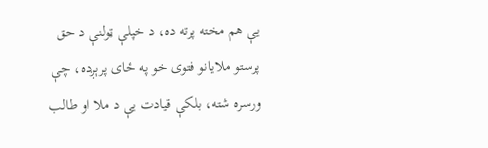یې هم مخته پرته ده، د خپلې ټولنې د حق پرستو ملایانو فتوی خو په ځای پرېږده، چې ورسره شته، بلکې قیادت یې د ملا او طالب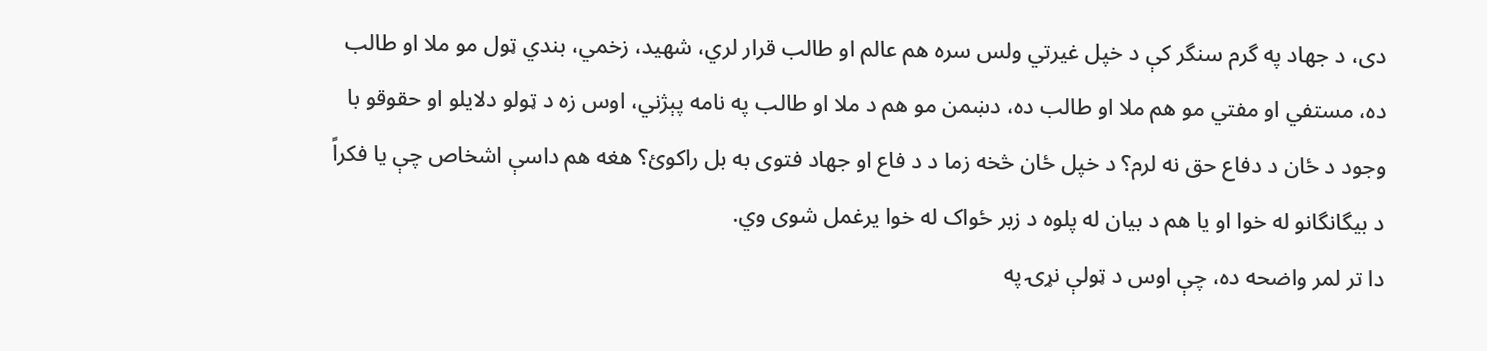دی، د جهاد په گرم سنگر کې د خپل غیرتي ولس سره هم عالم او طالب قرار لري، شهید، زخمي، بندي ټول مو ملا او طالب ده، مستفي او مفتي مو هم ملا او طالب ده، دښمن مو هم د ملا او طالب په نامه پېژني، اوس زه د ټولو دلایلو او حقوقو با وجود د ځان د دفاع حق نه لرم؟ د خپل ځان څخه زما د د فاع او جهاد فتوی به بل راکوئ؟ هغه هم داسې اشخاص چې یا فکراً د بیگانگانو له خوا او یا هم د بیان له پلوه د زبر ځواک له خوا یرغمل شوی وي.
دا تر لمر واضحه ده، چې اوس د ټولې نړۍ په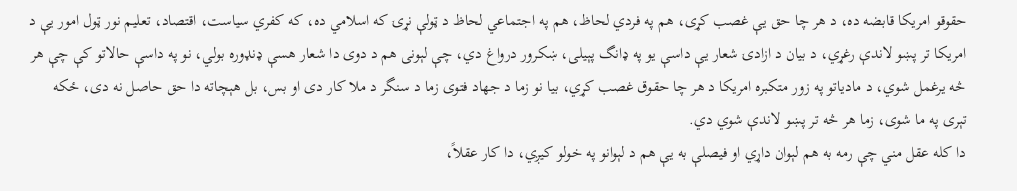حقوقو امریکا قابضه ده، د هر چا حق یې غصب کړی، هم په فردي لحاظ، هم په اجتماعي لحاظ د ټولې نړۍ که اسلامي ده، که کفري سیاست، اقتصاد، تعلیم نور ټول امور یې د امریکا تر پښو لاندې رغړي، د بیان د ازادۍ شعار یې داسې یو په ډانگ پېیلی، ښکرور درواغ دي، چې لېونی هم د دوی دا شعار هسې ډنډوره بولي، نو په داسې حالاتو کې چې هر څه یرغمل شوي، د مادیاتو په زور متکبره امریکا د هر چا حقوق غصب کړي، بیا نو زما د جهاد فتوی زما د سنگر د ملا کار دی او بس، بل هېچاته دا حق حاصل نه دی، ځکه تېری په ما شوی، زما هر څه تر پښو لاندې شوي دي.
دا کله عقل مني چې رمه به هم لېوان داړي او فیصلې به یې هم د لېوانو په خولو کیږي، دا کار عقلاً،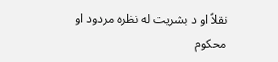نقلاً او د بشریت له نظره مردود او محکوم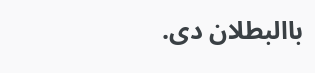باالبطلان دی.